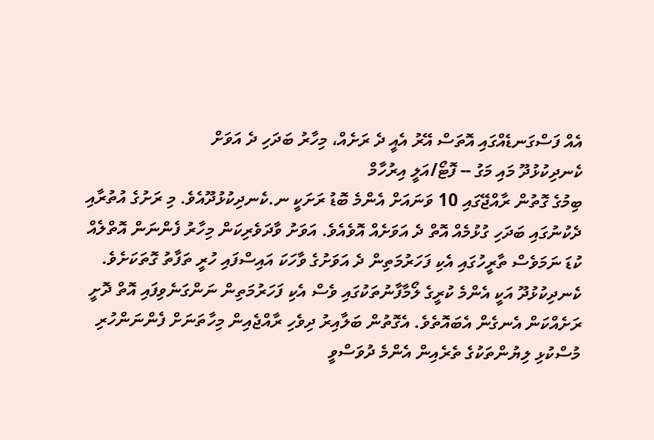އެއް ފަސްގަނޑެއްގައި އޮތަސް އޭރު އެއީ ދެ ރަށެއް، މިހާރު ބަދަހި ދެ އަވަށް
ކެނދިކުޅުދޫ މައި މަގު -- ފޮޓޯ/އަލީ އިރުހާމް
ބިމުގެ ގޮތުން ރާއްޖޭގައި 10 ވަނައަށް އެންމެ ބޮޑު ރަށަކީ ނ.ކެނދިކުޅުދޫއެވެ. މި ރަށުގެ އުތުރާއި ދެކުނުގައި ބަދަހި ގުޅުމެއް އޮތް ދެ އަވަށެއް އޮވެއެވެ. އަވަށު ވާދަވެރިކަން މިހާރު ފެންނަން އޮތްލެއް ކުޑަ ނަމަވެސް ތާރީހުގައި އެކި ފަހަރުމަތިން ދެ އަވަށުގެ ވާހަކަ އައިސްފައި ހުރީ ތަފާތު ގޮތަކަށެވެ.
ކެނދިކުޅުދޫ އަކީ އެންމެ ކުރީގެ ލޯމާފާނުތަކުގައި ވެސް އެކި ފަހަރުމަތިން ނަންގަނެވިފައި އޮތް ދޮށީ ރަށެއްކަން އެނގެން އެބައޮތެވެ. އެގޮތުން ބަލާއިރު ދިވެހި ރާއްޖެއިން މިހާތަނަށް ފެންނަންހުރި މުސްކުޅި ލިޔުންތަކުގެ ތެރެއިން އެންމެ ދުވަސްވީ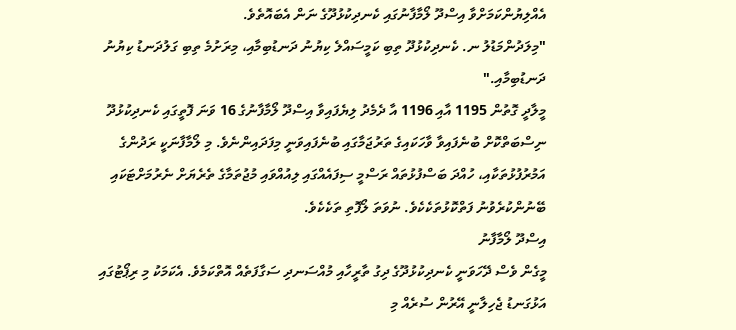އެއްލިޔުންކަމަށްވާ އިސްދޫ ލޯމާފާނުގައި ކެނދިކުޅުދޫގެ ނަން އެބައޮތެވެ.
"މިލަދުންމަޑުލު ނ. ކެނދިކުޅުދޫ ތިބި ކަމީސައްލެ ކިޔުނު ދަނޑުބިމާއި، މިރަށުމެ ތިބި ގަލުދަނޑު ކިޔުނު ދަނޑުބިމާއި."
މީލާދީ ގޮތުން 1195 އާއި 1196 އާ ދެމެދު ލިޔެފައިވާ އިސްދޫ ލޯމާފާނުގެ 16 ވަނަ ފޮތީގައި ކެނދިކުޅުދޫ ނިސްބަތްކޮށް ބުނެފައިވާ ވާހަކައިގެ ތަރުޖަމާގައި ބުނެފައިވަނީ މިފަދައިންނެވެ. މި ލޯމާފާނަކީ ރަދުންގެ އަމުރުފުޅުތަކާއި، ހުއްދަ ބަސްފުޅުތައް ރަސްމީ ސިފައެއްގައި ލިއުއްވައި މުޖުތަމާގެ ތެރެޔަށް ނެރުމަށްޓަކައި ބޭނުންކުރެވުނު ފަތްކޮޅުތަކެކެވެ. ނުވަތަ ލޯފޮތި ތަކެކެވެ.
އިސްދޫ ލޯމާފާނު
މީގެން ވެސް ދޭހަވަނީ ކެނދިކުޅުދޫގެ ދިގު ތާރީހާއި މުއްސަނދި ސަގާފަތެއް އޮތްކަމެވެ. އެކަމަކު މި ރިޕޯޓުގައި އަޅުގަނޑު ޖެހިލާނީ އޭރުން ސުރެއް މި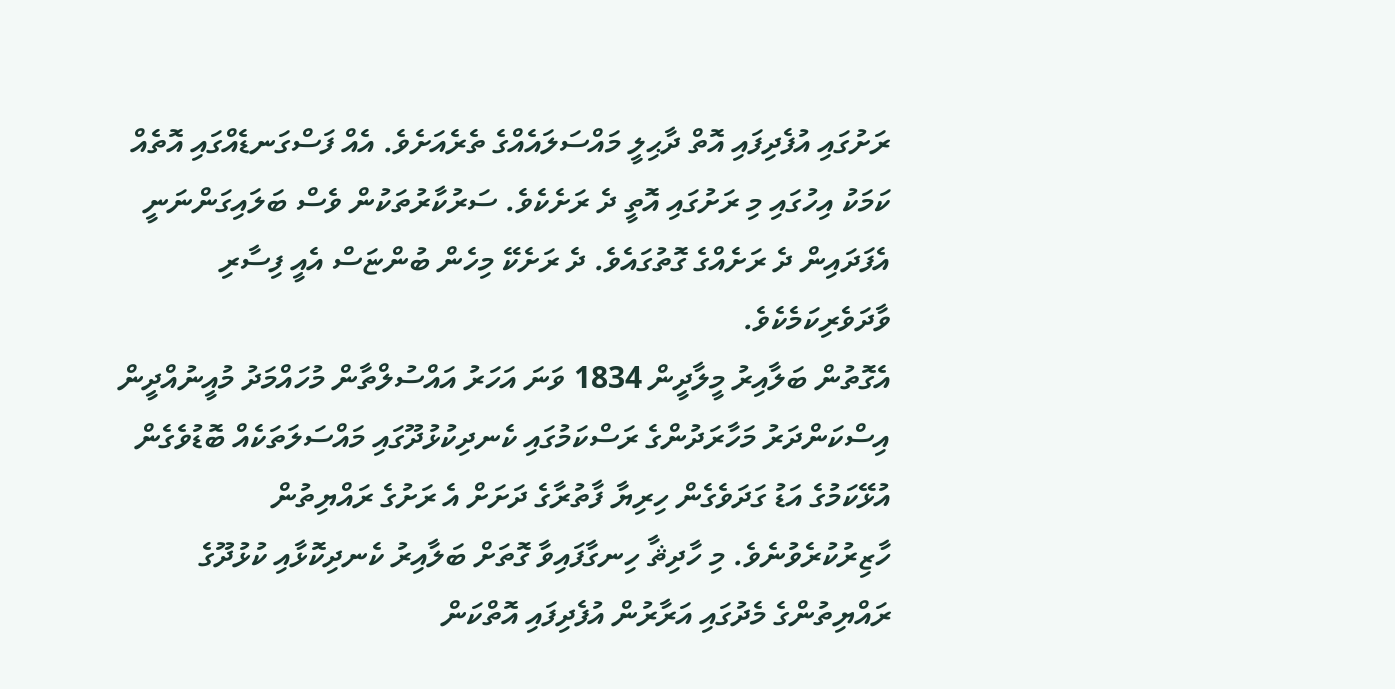ރަށުގައި އުފެދިފައި އޮތް ދާޙިލީ މައްސަލައެއްގެ ތެރެއަށެވެ. އެއް ފަސްގަނޑެއްގައި އޮތެއް ކަމަކު އިހުގައި މި ރަށުގައި އޮތީ ދެ ރަށެކެވެ. ސަރުކާރުތަކުން ވެސް ބަލައިގަންނަނީ އެފަދައިން ދެ ރަށެއްގެ ގޮތުގައެވެ. ދެ ރަށެކޭ މިހެން ބުންޏަސް އެއީ ފިސާރި ވާދަވެރިކަމެކެވެ.
އެގޮތުން ބަލާއިރު މީލާދީން 1834 ވަނަ އަހަރު އައްސުލްތާން މުހައްމަދު މުއީނުއްދީން އިސްކަންދަރު މަހާރަދުންގެ ރަސްކަމުގައި ކެނދިކުޅުދޫގައި މައްސަލަތަކެއް ބޮޑުވެގެން އުޅޭކަމުގެ އަޑު ގަދަވެގެން ހިރިޔާ ފާތުރާގެ ދަށަށް އެ ރަށުގެ ރައްޔިތުން ހާޒިރުކުރެވުނެވެ. މި ހާދިޘާ ހިނގާފައިވާ ގޮތަށް ބަލާއިރު ކެނދިކޮޅާއި ކުޅުދޫގެ ރައްޔިތުންގެ މެދުގައި އަރާރުން އުފެދިފައި އޮތްކަން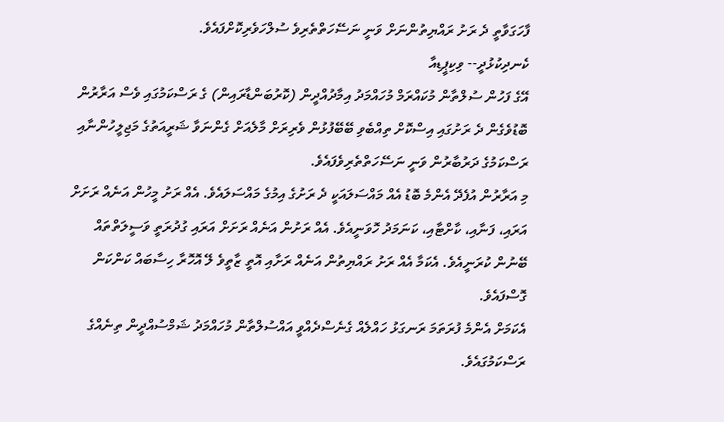ފާހަގަވާތީ ދެ ރަށު ރައްޔިތުންނަށް ވަނީ ނަސޭހަތްތެރިވެ ސުލްހަވެރިކޮށްފައެވެ.
ކެނދިކުޅުދީ-- ވިކިޕީޑިއާ
އޭގެ ފަހުން ސުލްތާން މުކައްރަމް މުހައްމަދު އިމާދުއްދީން (ކޮރުބަންޑާރައިން) ގެ ރަސްކަމުގައި ވެސް އަރާރުން ބޮޑުވެގެން ދެ ރަށުގައި އިސްކޮށް ތިއްބެވި ބޭބޭފުޅުން ވެރިރަށް މާލެއަށް ގެންނަވާ ޝަރީއަތުގެ މަޖިލީހުންނާއި ރަސްކަމުގެ ދަރުބާރުން ވަނީ ނަސޭހަތްތެރިވެފައެވެ.
މި އަރާރުން އުފެދޭ އެންމެ ބޮޑު އެއް މައްސަލައަކީ ދެ ރަށުގެ އިމުގެ މައްސަލައެވެ. އެއް ރަށު މީހުން އަނެއް ރަށަށް އަރައި، ފަނާއި، ކާށްޓާއި، ކަނަމަދު ހޮވަނީއެވެ. އެއް ރަށުން އަނެއް ރަށަށް އަރައި ގުދުރަތީ ވަސީލަތްތައް ބޭނުން ކުރަނީއެވެ. އެކަމާ އެއް ރަށު ރައްޔިތުން އަނެއް ރަށާއި އޮތީ ޒާތީވެ ލޭ އޮހޮރާ ހިސާބައް ކަންކަން ގޮސްފައެވެ.
އެކަމަށް އެންމެ ފުރަތަމަ ރަނގަޅު ހައްލެއް ގެނެސްދެއްވީ އައްސުލްތާން މުހައްމަދު ޝަމްސުއްދީން ތިނެއްގެ ރަސްކަމުގައެވެ.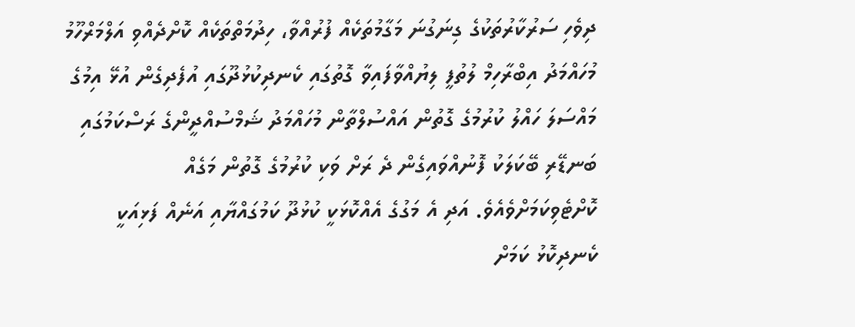ދިވެހި ސަރުކާރުތަކުގެ ގިނަގުނަ މަގާމުތަކެއް ފުރުއްވާ، ހިދުމަތްތަކެއް ކޮށްދެއްވި އަލްމަރްހޫމު މުހައްމަދު އިބްރާހިމް ލުތުފީ ލިޔުއްވާފައިވާ ގޮތުގައި ކެނދިކުޅުދޫގައި އުފެދިގެން އުޅޭ އިމުގެ މައްސަލަ ހައްލު ކުރުމުގެ ގޮތުން އައްސުލްތާން މުހައްމަދު ޝަމްސުއްދީންގެ ރަސްކަމުގައި ބަނޑޭރި ބޭކަލަކު ފޮނުއްވައިގެން ދެ ރަށް ވަކި ކުރުމުގެ ގޮތުން މަގެއް ކޮށްޓެވިކަމަށްވެއެވެ. އަދި އެ މަގުގެ އެއްކޮޅަކީ ކުޅުދޫ ކަމުގައްޔާއި އަނެއް ފަޅިއަކީ ކެނދިކޮޅު ކަމަށް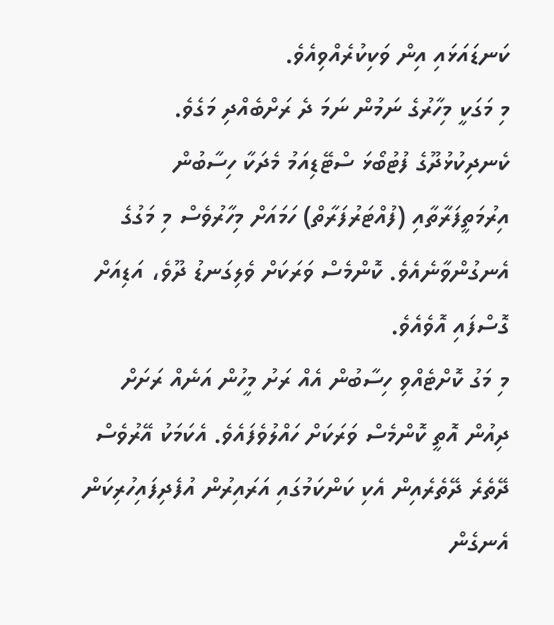ކަނޑައަޅައި އިން ވަކިކުރެއްވިއެވެ.
މި މަގަކީ މިހާރުގެ ނަމުން ނަމަ ދެ ރަށްބެއްދި މަގެވެ. ކެނދިކުޅުދޫގެ ފުޓުބޯޅަ ސްޓޭޑިއަމު މެދަކާ ހިސާބުން އިރުމަތީފަރާތާއި (ފުއްޓަރުފަރާތް) ހަމައަށް މިހާރުވެސް މި މަގުގެ އެނގުންވާނެއެވެ. ކޮންމެސް ވަރަކަށް ވެލިގަނޑު ދޫވެ، އަޑިއަށް ގޮސްފައި އޮވެއެވެ.
މި މަގު ކޮށްޓެއްވި ހިސާބުން އެއް ރަށު މީހުން އަނެއް ރަށަށް ދިއުން އޮތީ ކޮންމެސް ވަރަކަށް ހައްލުވެފައެވެ. އެކަމަކު އޭރުވެސް ދޭތެރެ ދޭތެރެއިން އެކި ކަންކަމުގައި އަރައިރުން އުފެދިފައިހުރިކަން އެނގެން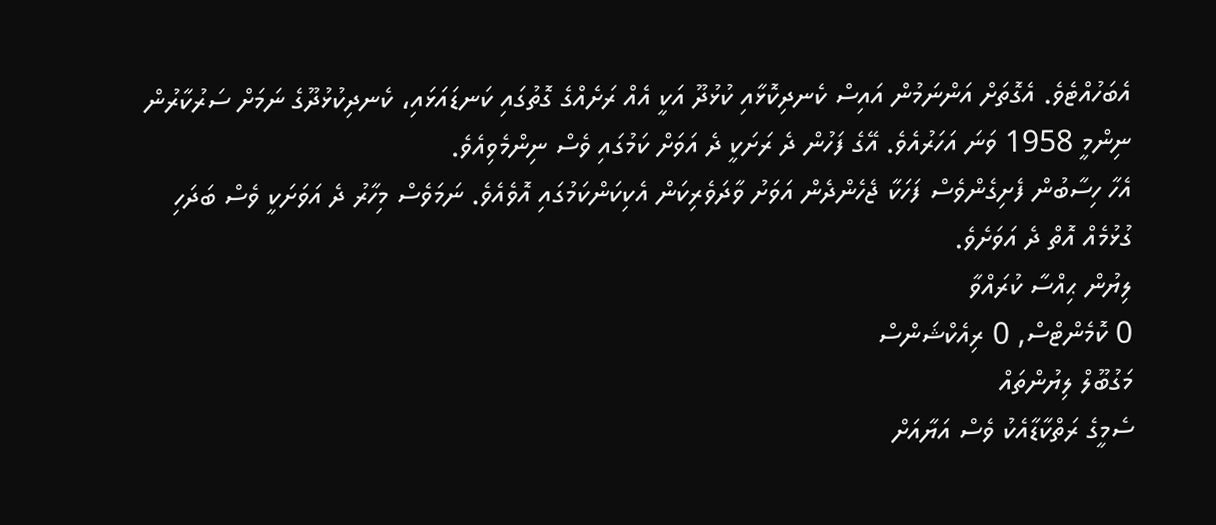އެބަހުއްޓެވެ. އެގޮތަށް އަންނަމުން އައިސް ކެނދިކޮޅާއި ކުޅުދޫ އަކީ އެއް ރަށެއްގެ ގޮތުގައި ކަނޑައަޅައި، ކެނދިކުޅުދޫގެ ނަމަށް ސަރުކާރުން ނިންމީ 1958 ވަނަ އަހަރުއެވެ. އޭގެ ފަހުން ދެ ރަށަކީ ދެ އަވަށް ކަމުގައި ވެސް ނިންމެވިއެވެ.
އެހާ ހިސާބުން ފެށިގެންވެސް ފަހަކާ ޖެހެންދެން އަވަށު ވާދަވެރިކަން އެކިކަންކަމުގައި އޮވެއެވެ. ނަމަވެސް މިހާރު ދެ އަވަށަކީ ވެސް ބަދަހި ގުޅުމެއް އޮތް ދެ އަވަށެވެ.
ލިޔުން ޙިއްސާ ކުރައްވާ
0 ކޮމެންޓްސް, 0 ރިއެކްޝަންސް
މަގުބޫލް ލިޔުންތައް
ސެމީގެ ރަތްކާޑާއެކު ވެސް އަޔާއަށް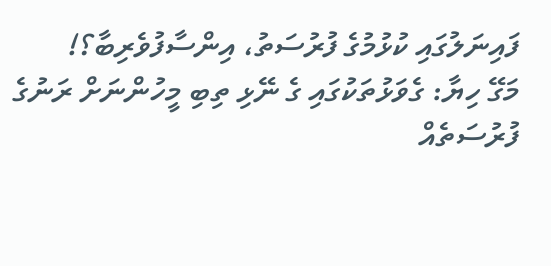ފައިނަލުގައި ކުޅުމުގެ ފުރުސަތު، އިންސާފުވެރިބާ؟!
މަގޭ ހިޔާ: ގެވަޅުތަކުގައި ގެ ނޭޅި ތިބި މީހުންނަށް ރަނުގެ ފުރުސަތެއް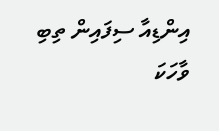އިންޑިއާ ސިފައިން ތިބި ވާހަކަ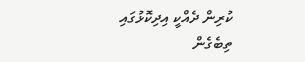ކުރިން ދެއްކީ އިދިކޮޅުގައި ތިބެގެން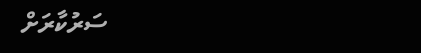ސަރުކާރަށް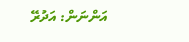އަންނަން: އަދުރޭ